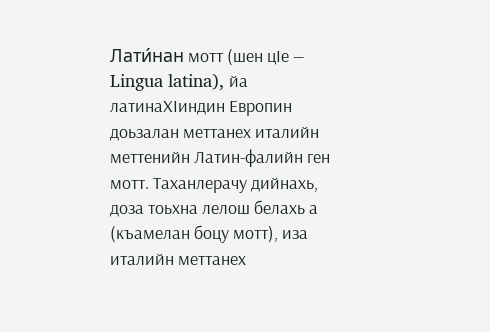Лати́нан мотт (шен цӀе — Lingua latina), йа латинаХӀиндин Европин доьзалан меттанех италийн меттенийн Латин-фалийн ген мотт. Таханлерачу дийнахь, доза тоьхна лелош белахь а (къамелан боцу мотт), иза италийн меттанех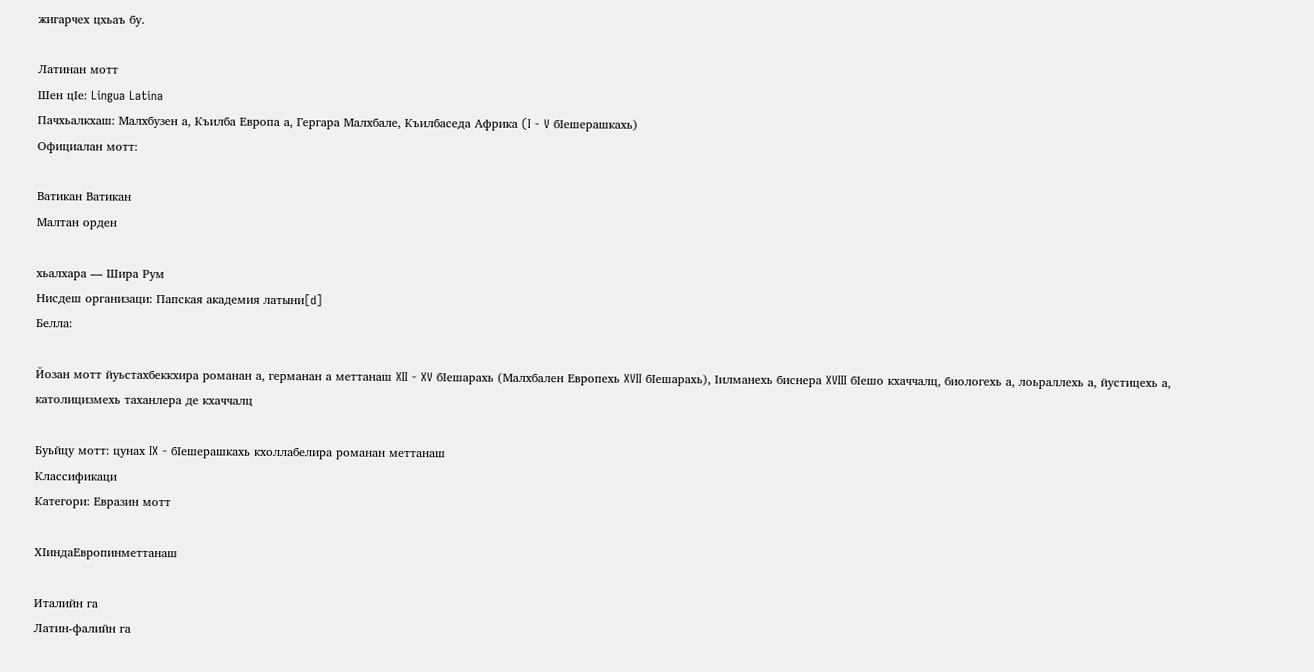жигарчех цхьаъ бу.

Латинан мотт
Шен цӀе: Lingua Latina
Пачхьалкхаш: Малхбузен а, Къилба Европа а, Гергара Малхбале, Къилбаседа Африка (I - V бӀешерашкахь)
Официалан мотт:

Ватикан Ватикан
Малтан орден

хьалхара — Шира Рум
Нисдеш организаци: Папская академия латыни[d]
Белла:

Йозан мотт йуьстахбеккхира романан а, германан а меттанаш XII - XV бӀешарахь (Малхбален Европехь XVII бӀешарахь), Ӏилманехь биснера XVIII бӀешо кхаччалц, биологехь а, лоьраллехь а, йустицехь а, католицизмехь таханлера де кхаччалц

Буьйцу мотт: цунах IX - бӀешерашкахь кхоллабелира романан меттанаш
Классификаци
Категори: Евразин мотт

ХӀиндаЕвропинметтанаш

Италийн га
Латин-фалийн га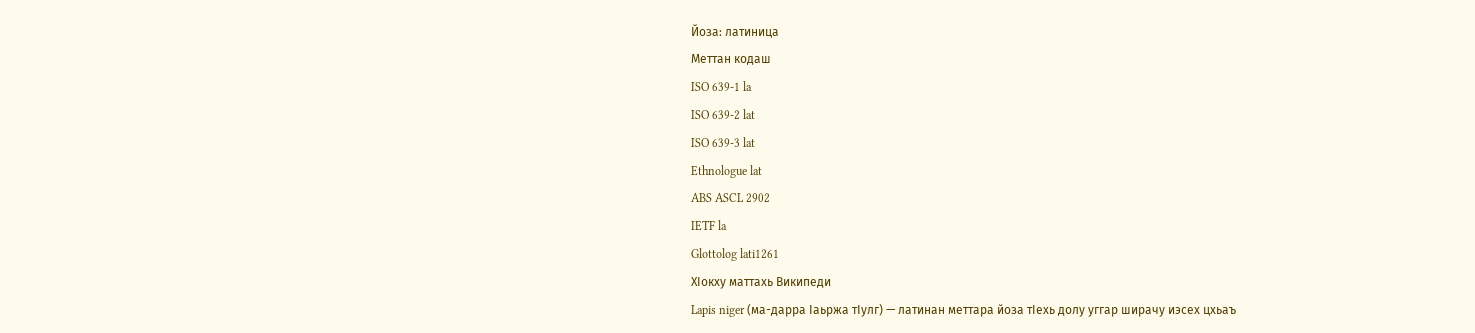Йоза: латиница
Меттан кодаш
ISO 639-1 la
ISO 639-2 lat
ISO 639-3 lat
Ethnologue lat
ABS ASCL 2902
IETF la
Glottolog lati1261
ХӀокху маттахь Википеди
Lapis niger (ма-дарра Ӏаьржа тӀулг) — латинан меттара йоза тӀехь долу уггар ширачу иэсех цхьаъ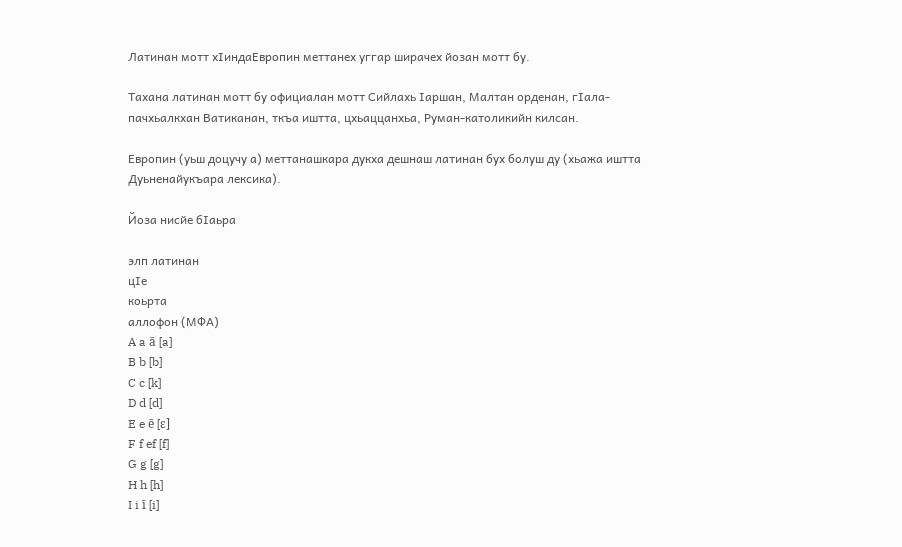Латинан мотт хӀиндаЕвропин меттанех уггар ширачех йозан мотт бу.

Тахана латинан мотт бу официалан мотт Сийлахь Ӏаршан, Малтан орденан, гӀала-пачхьалкхан Ватиканан, ткъа иштта, цхьаццанхьа, Руман-католикийн килсан.

Европин (уьш доцучу а) меттанашкара дукха дешнаш латинан бух болуш ду (хьажа иштта Дуьненайукъара лексика).

Йоза нисйе бӀаьра

элп латинан
цӀе
коьрта
аллофон (МФА)
A a ā [a]
B b [b]
C c [k]
D d [d]
E e ē [ɛ]
F f ef [f]
G g [g]
H h [h]
I i ī [i]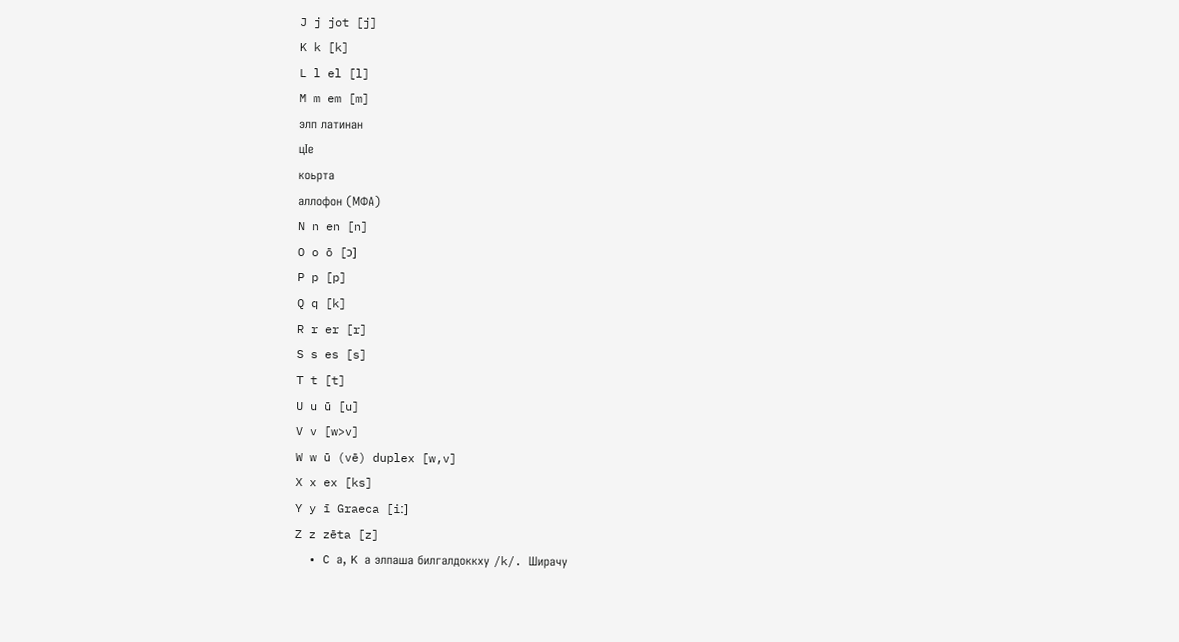J j jot [j]
K k [k]
L l el [l]
M m em [m]
элп латинан
цӀе
коьрта
аллофон (МФА)
N n en [n]
O o ō [ɔ]
P p [p]
Q q [k]
R r er [r]
S s es [s]
T t [t]
U u ū [u]
V v [w>v]
W w ū (vē) duplex [w,v]
X x ex [ks]
Y y ī Graeca [iː]
Z z zēta [z]
  • C а, K а элпаша билгалдоккху /k/. Ширачу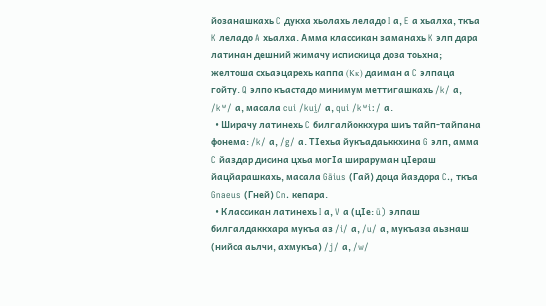йозанашкахь C дукха хьолахь леладо I а, E а хьалха, ткъа K леладо A хьалха. Амма классикан заманахь K элп дара латинан дешний жимачу испискица доза тоьхна; желтоша схьаэцарехь каппа (Κκ) даиман а C элпаца гойту. Q элпо къастадо минимум меттигашкахь /k/ а, /kʷ/ а, масала cui /kui̯/ а, qui /kʷiː/ а.
  • Ширачу латинехь C билгалйоккхура шиъ тайп-тайпана фонема: /k/ а, /g/ а. ТӀехьа йукъадаьккхина G элп, амма C йаздар дисина цхьа могӀа шираруман цӀераш йацйарашкахь, масала Gāius (Гай) доца йаздора C., ткъа Gnaeus (Гней) Cn. кепара.
  • Классикан латинехь I а, V а (цӀе: ū) элпаш билгалдаккхара мукъа аз /i/ а, /u/ а, мукъаза аьзнаш (нийса аьлчи, ахмукъа) /j/ а, /w/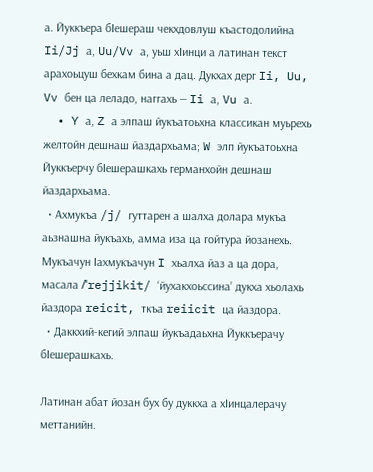а. Йуккъера бӀешераш чекхдовлуш къастодолийна Ii/Jj а, Uu/Vv а, уьш хӀинци а латинан текст арахоьцуш бехкам бина а дац. Дукхах дерг Ii, Uu, Vv бен ца леладо, наггахь — Ii а, Vu а.
  • Y а, Z а элпаш йукъатоьхна классикан муьрехь желтойн дешнаш йаздархьама; W элп йукъатоьхна Йуккъерчу бӀешерашкахь германхойн дешнаш йаздархьама.
  • Ахмукъа /j/ гуттарен а шалха долара мукъа аьзнашна йукъахь, амма иза ца гойтура йозанехь. Мукъачун Iахмукъачун I хьалха йаз а ца дора, масала /ˈrejjikit/ ‘йухакхоьссина’ дукха хьолахь йаздора reicit, ткъа reiicit ца йаздора.
  • Даккхий-кегий элпаш йукъадаьхна Йуккъерачу бӀешерашкахь.

Латинан абат йозан бух бу дуккха а хӀинцалерачу меттанийн.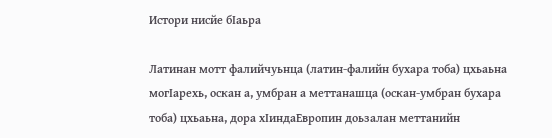Истори нисйе бӀаьра

Латинан мотт фалийчуьнца (латин-фалийн бухара тоба) цхьаьна могӀарехь, оскан а, умбран а меттанашца (оскан-умбран бухара тоба) цхьаьна, дора хӀиндаЕвропин доьзалан меттанийн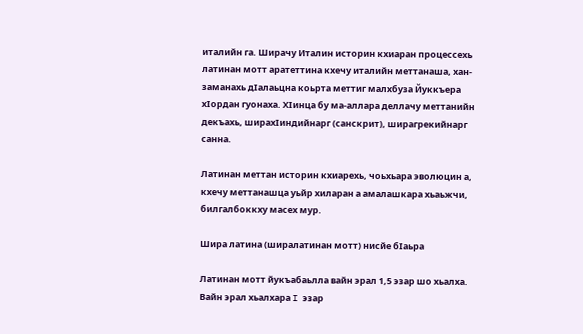италийн га. Ширачу Италин историн кхиаран процессехь латинан мотт аратеттина кхечу италийн меттанаша, хан-заманахь дӀалаьцна коьрта меттиг малхбуза Йуккъера хӀордан гуонаха. ХӀинца бу ма-аллара деллачу меттанийн декъахь, ширахӀиндийнарг (санскрит), ширагрекийнарг санна.

Латинан меттан историн кхиарехь, чоьхьара эволюцин а, кхечу меттанашца уьйр хиларан а амалашкара хьаьжчи, билгалбоккху масех мур.

Шира латина (ширалатинан мотт) нисйе бӀаьра

Латинан мотт йукъабаьлла вайн эрал 1,5 эзар шо хьалха. Вайн эрал хьалхара I эзар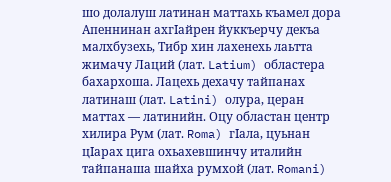шо долалуш латинан маттахь къамел дора Апеннинан ахгӀайрен йуккъерчу декъа малхбузехь, Тибр хин лахенехь лаьтта жимачу Лаций (лат. Latium) областера бахархоша. Лацехь дехачу тайпанах латинаш (лат. Latini) олура, церан маттах — латинийн. Оцу областан центр хилира Рум (лат. Roma) гӀала, цуьнан цӀарах цига охьахевшинчу италийн тайпанаша шайха румхой (лат. Romani)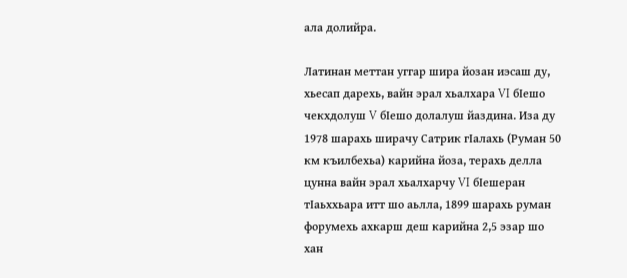ала долийра.

Латинан меттан уггар шира йозан иэсаш ду, хьесап дарехь, вайн эрал хьалхара VI бӀешо чекхдолуш V бӀешо долалуш йаздина. Иза ду 1978 шарахь ширачу Сатрик гӀалахь (Руман 50 км къилбехьа) карийна йоза, терахь делла цунна вайн эрал хьалхарчу VI бӀешеран тӀаьххьара итт шо аьлла, 1899 шарахь руман форумехь ахкарш деш карийна 2,5 эзар шо хан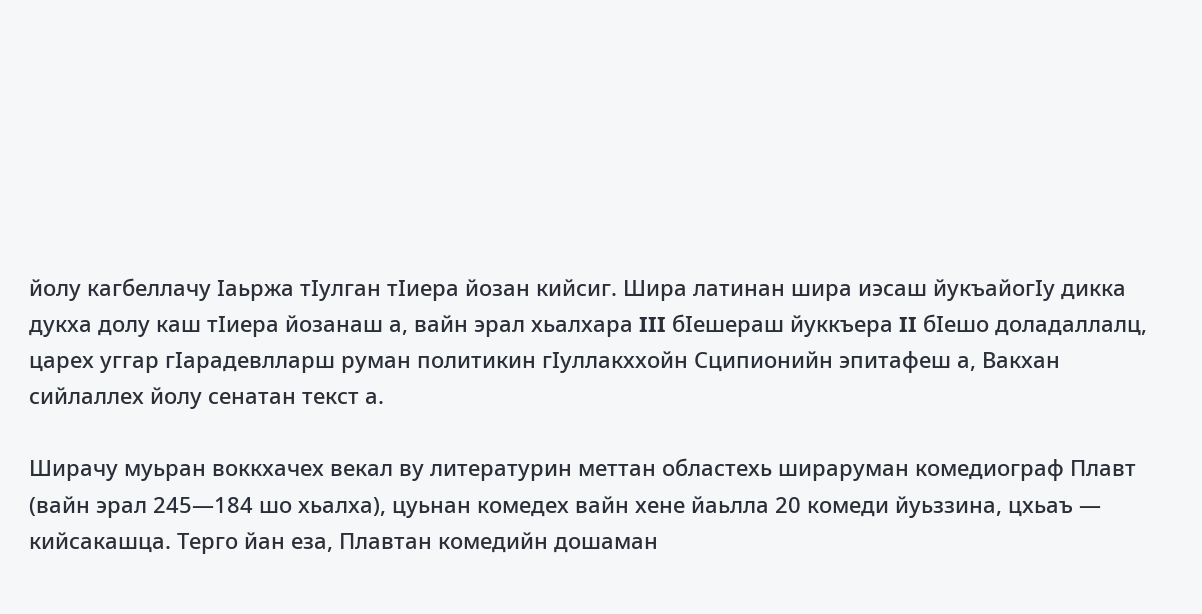йолу кагбеллачу Ӏаьржа тӀулган тӀиера йозан кийсиг. Шира латинан шира иэсаш йукъайогӀу дикка дукха долу каш тӀиера йозанаш а, вайн эрал хьалхара III бӀешераш йуккъера II бӀешо доладаллалц, царех уггар гӀарадевлларш руман политикин гӀуллакххойн Сципионийн эпитафеш а, Вакхан сийлаллех йолу сенатан текст а.

Ширачу муьран воккхачех векал ву литературин меттан областехь шираруман комедиограф Плавт (вайн эрал 245—184 шо хьалха), цуьнан комедех вайн хене йаьлла 20 комеди йуьззина, цхьаъ — кийсакашца. Терго йан еза, Плавтан комедийн дошаман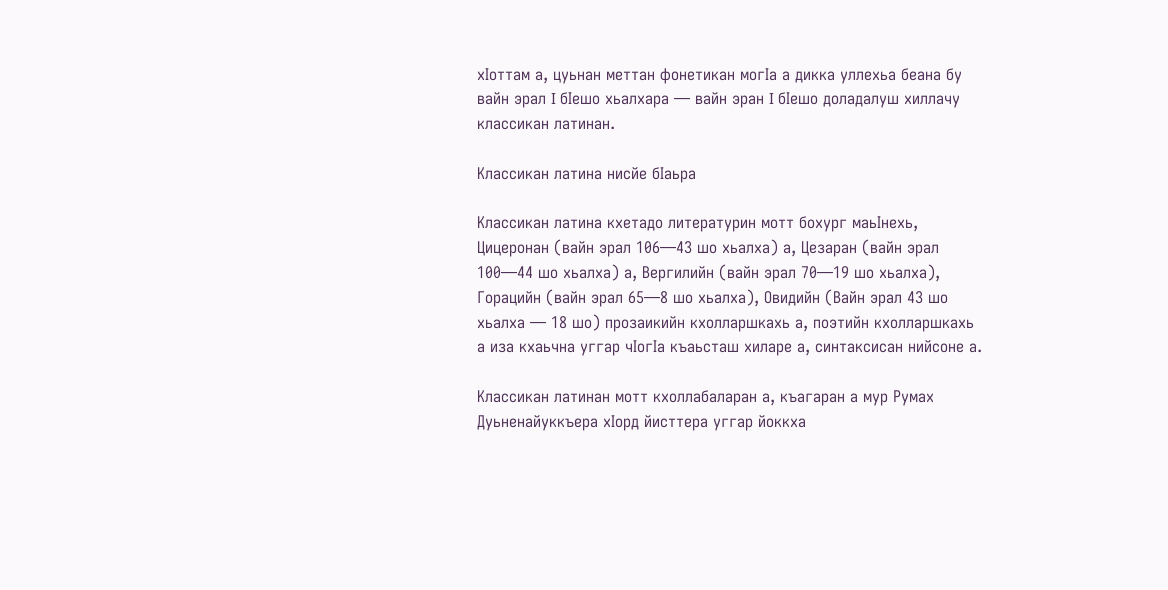хӀоттам а, цуьнан меттан фонетикан могӀа а дикка уллехьа беана бу вайн эрал I бӀешо хьалхара — вайн эран I бӀешо доладалуш хиллачу классикан латинан.

Классикан латина нисйе бӀаьра

Классикан латина кхетадо литературин мотт бохург маьӀнехь, Цицеронан (вайн эрал 106—43 шо хьалха) а, Цезаран (вайн эрал 100—44 шо хьалха) а, Вергилийн (вайн эрал 70—19 шо хьалха), Горацийн (вайн эрал 65—8 шо хьалха), Овидийн (Вайн эрал 43 шо хьалха — 18 шо) прозаикийн кхолларшкахь а, поэтийн кхолларшкахь а иза кхаьчна уггар чӀогӀа къаьсташ хиларе а, синтаксисан нийсоне а.

Классикан латинан мотт кхоллабаларан а, къагаран а мур Румах Дуьненайуккъера хӀорд йисттера уггар йоккха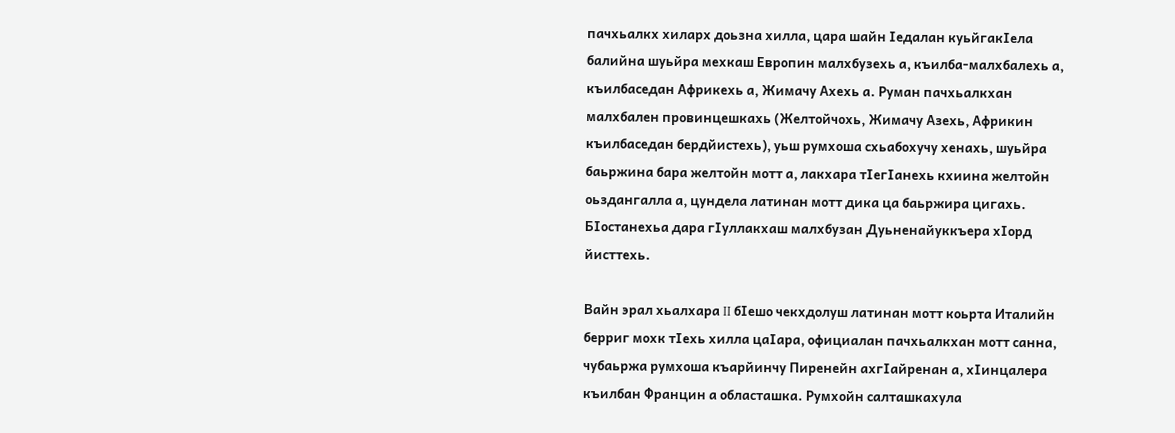пачхьалкх хиларх доьзна хилла, цара шайн Ӏедалан куьйгакӀела балийна шуьйра мехкаш Европин малхбузехь а, къилба-малхбалехь а, къилбаседан Африкехь а, Жимачу Ахехь а. Руман пачхьалкхан малхбален провинцешкахь (Желтойчохь, Жимачу Азехь, Африкин къилбаседан бердйистехь), уьш румхоша схьабохучу хенахь, шуьйра баьржина бара желтойн мотт а, лакхара тӀегӀанехь кхиина желтойн оьздангалла а, цундела латинан мотт дика ца баьржира цигахь. БӀостанехьа дара гӀуллакхаш малхбузан Дуьненайуккъера хӀорд йисттехь.

Вайн эрал хьалхара II бӀешо чекхдолуш латинан мотт коьрта Италийн берриг мохк тӀехь хилла цаӀара, официалан пачхьалкхан мотт санна, чубаьржа румхоша къарйинчу Пиренейн ахгӀайренан а, хӀинцалера къилбан Францин а областашка. Румхойн салташкахула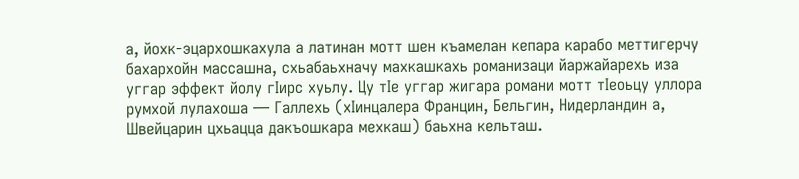а, йохк-эцархошкахула а латинан мотт шен къамелан кепара карабо меттигерчу бахархойн массашна, схьабаьхначу махкашкахь романизаци йаржайарехь иза уггар эффект йолу гӀирс хуьлу. Цу тӀе уггар жигара романи мотт тӀеоьцу уллора румхой лулахоша — Галлехь (хӀинцалера Францин, Бельгин, Нидерландин а, Швейцарин цхьацца дакъошкара мехкаш) баьхна кельташ.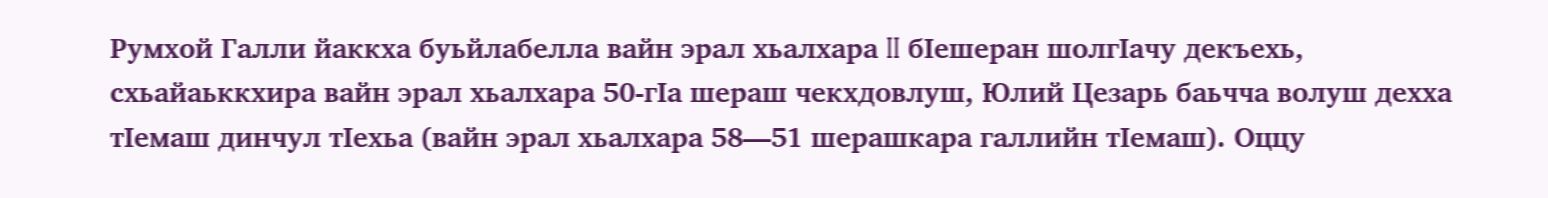Румхой Галли йаккха буьйлабелла вайн эрал хьалхара II бӀешеран шолгӀачу декъехь, схьайаьккхира вайн эрал хьалхара 50-гӀа шераш чекхдовлуш, Юлий Цезарь баьчча волуш дехха тӀемаш динчул тӀехьа (вайн эрал хьалхара 58—51 шерашкара галлийн тӀемаш). Оццу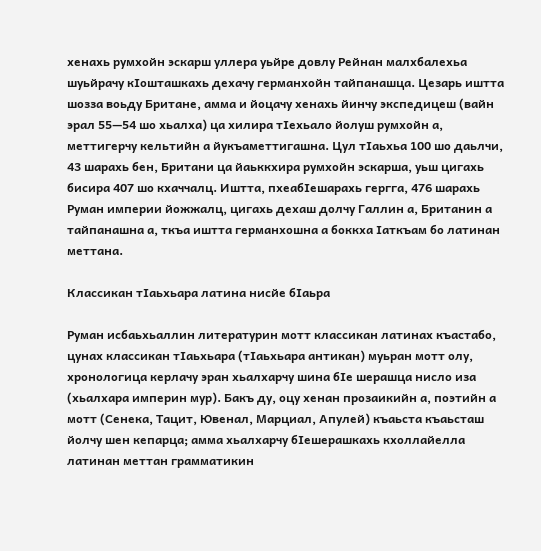хенахь румхойн эскарш уллера уьйре довлу Рейнан малхбалехьа шуьйрачу кӀошташкахь дехачу германхойн тайпанашца. Цезарь иштта шозза воьду Британе, амма и йоцачу хенахь йинчу экспедицеш (вайн эрал 55—54 шо хьалха) ца хилира тӀехьало йолуш румхойн а, меттигерчу кельтийн а йукъаметтигашна. Цул тӀаьхьа 100 шо даьлчи, 43 шарахь бен, Британи ца йаьккхира румхойн эскарша, уьш цигахь бисира 407 шо кхаччалц. Иштта, пхеабӀешарахь гергга, 476 шарахь Руман империи йожжалц, цигахь дехаш долчу Галлин а, Британин а тайпанашна а, ткъа иштта германхошна а боккха Ӏаткъам бо латинан меттана.

Классикан тӀаьхьара латина нисйе бӀаьра

Руман исбаьхьаллин литературин мотт классикан латинах къастабо, цунах классикан тӀаьхьара (тӀаьхьара антикан) муьран мотт олу, хронологица керлачу эран хьалхарчу шина бӀе шерашца нисло иза (хьалхара империн мур). Бакъ ду, оцу хенан прозаикийн а, поэтийн а мотт (Сенека, Тацит, Ювенал, Марциал, Апулей) къаьста къаьсташ йолчу шен кепарца; амма хьалхарчу бӀешерашкахь кхоллайелла латинан меттан грамматикин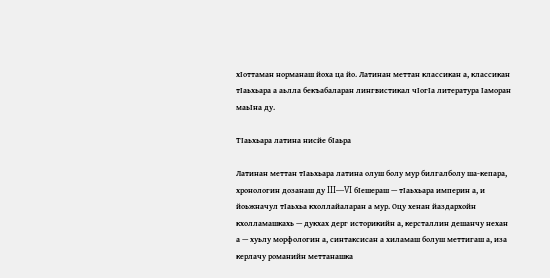хӀоттаман норманаш йоха ца йо. Латинан меттан классикан а, классикан тӀаьхьара а аьлла бекъабаларан лингвистикал чӀогӀа литература Ӏаморан маьӀна ду.

ТӀаьхьара латина нисйе бӀаьра

Латинан меттан тӀаьхьара латина олуш болу мур билгалболу ша-кепара, хронологин дозанаш ду III—VI бӀешераш — тӀаьхьара империн а, и йоьжначул тӀаьхьа кхоллайаларан а мур. Оцу хенан йаздархойн кхолламашкахь — дукхах дерг историкийн а, керсталлин дешанчу нехан а — хуьлу морфологин а, синтаксисан а хиламаш болуш меттигаш а, иза керлачу романийн меттанашка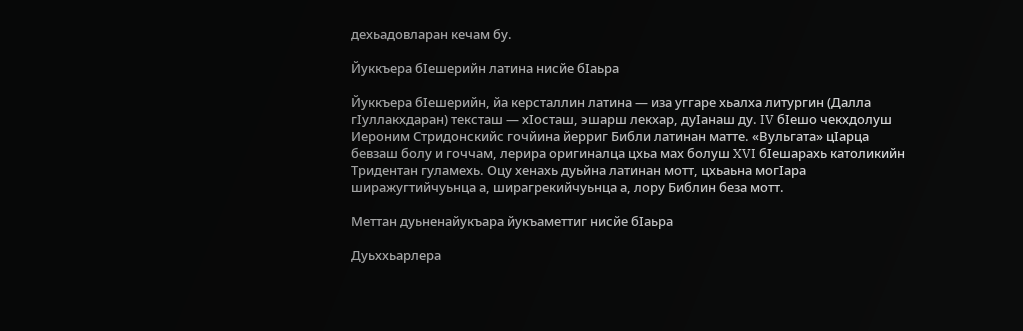дехьадовларан кечам бу.

Йуккъера бӀешерийн латина нисйе бӀаьра

Йуккъера бӀешерийн, йа керсталлин латина — иза уггаре хьалха литургин (Далла гӀуллакхдаран) тексташ — хӀосташ, эшарш лекхар, дуӀанаш ду. IV бӀешо чекхдолуш Иероним Стридонскийс гочйина йерриг Библи латинан матте. «Вульгата» цӀарца бевзаш болу и гоччам, лерира оригиналца цхьа мах болуш XVI бӀешарахь католикийн Тридентан гуламехь. Оцу хенахь дуьйна латинан мотт, цхьаьна могӀара ширажугтийчуьнца а, ширагрекийчуьнца а, лору Библин беза мотт.

Меттан дуьненайукъара йукъаметтиг нисйе бӀаьра

Дуьххьарлера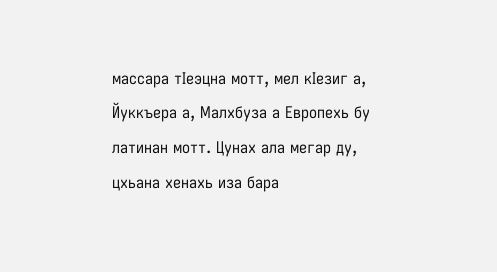массара тӀеэцна мотт, мел кӀезиг а, Йуккъера а, Малхбуза а Европехь бу латинан мотт. Цунах ала мегар ду, цхьана хенахь иза бара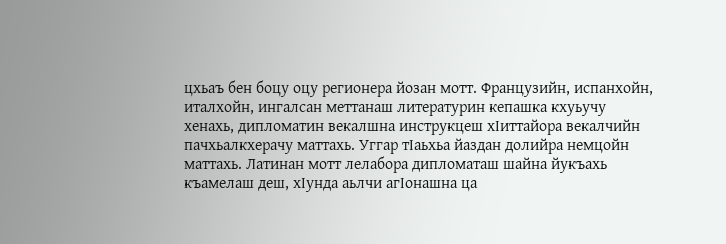цхьаъ бен боцу оцу регионера йозан мотт. Французийн, испанхойн, италхойн, ингалсан меттанаш литературин кепашка кхуьучу хенахь, дипломатин векалшна инструкцеш хӀиттайора векалчийн пачхьалкхерачу маттахь. Уггар тӀаьхьа йаздан долийра немцойн маттахь. Латинан мотт лелабора дипломаташ шайна йукъахь къамелаш деш, хӀунда аьлчи агӀонашна ца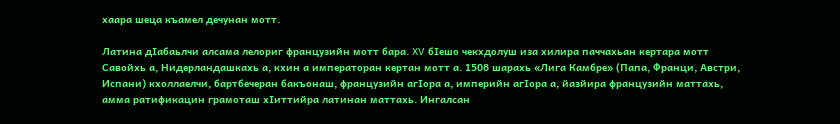хаара шеца къамел дечунан мотт.

Латина дӀабаьлчи алсама лелориг французийн мотт бара. XV бӀешо чекхдолуш иза хилира паччахьан кертара мотт Савойхь а, Нидерландашкахь а, кхин а императоран кертан мотт а. 1508 шарахь «Лига Камбре» (Папа, Франци, Австри, Испани) кхоллаелчи, бартбечеран бакъонаш, французийн агӀора а, империйн агӀора а, йазйира французийн маттахь, амма ратификацин грамоташ хӀиттийра латинан маттахь. Ингалсан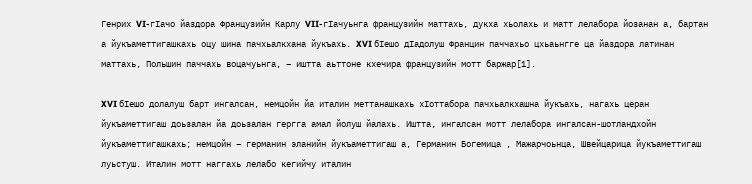Генрих VI-гӀачо йаздора Французийн Карлу VII-гӀачуьнга французийн маттахь, дукха хьолахь и матт лелабора йозанан а, бартан а йукъаметтигашкахь оцу шина пачхьалкхана йукъахь. XVI бӀешо дӀадолуш Францин паччахьо цхьаьнгге ца йаздора латинан маттахь, Польшин паччахь воцачуьнга, – иштта аьттоне кхечира французийн мотт баржар[1].

XVI бӀешо долалуш барт ингалсан, немцойн йа италин меттанашкахь хӀоттабора пачхьалкхашна йукъахь, нагахь церан йукъаметтигаш доьзалан йа доьзалан гергга амал йолуш йалахь. Иштта, ингалсан мотт лелабора ингалсан-шотландхойн йукъаметтигашкахь; немцойн – германин эланийн йукъаметтигаш а, Германин Богемица , Мажарчоьнца, Швейцарица йукъаметтигаш луьстуш. Италин мотт наггахь лелабо кегийчу италин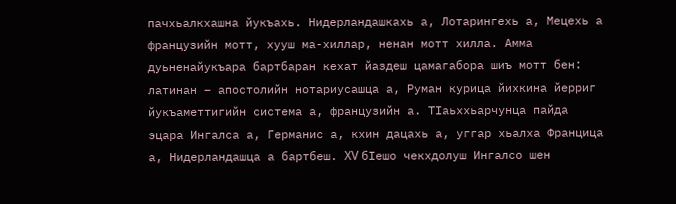пачхьалкхашна йукъахь. Нидерландашкахь а, Лотарингехь а, Мецехь а французийн мотт, хууш ма-хиллар, ненан мотт хилла. Амма дуьненайукъара бартбаран кехат йаздеш цамагабора шиъ мотт бен: латинан – апостолийн нотариусашца а, Руман курица йихкина йерриг йукъаметтигийн система а, французийн а. ТӀаьххьарчунца пайда эцара Ингалса а, Германис а, кхин дацахь а, уггар хьалха Францица а, Нидерландашца а бартбеш. XV бӀешо чекхдолуш Ингалсо шен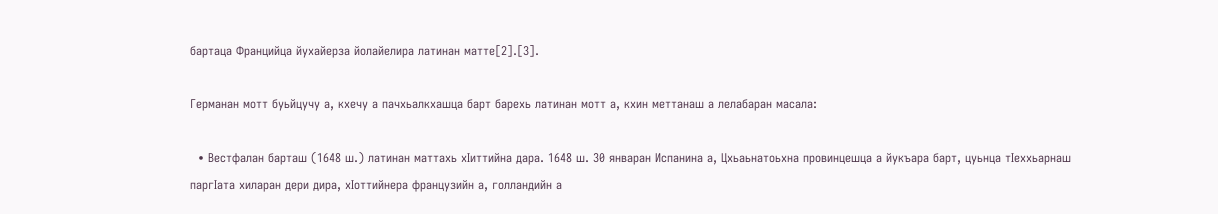бартаца Францийца йухайерза йолайелира латинан матте[2].[3].

Германан мотт буьйцучу а, кхечу а пачхьалкхашца барт барехь латинан мотт а, кхин меттанаш а лелабаран масала:

  • Вестфалан барташ (1648 ш.) латинан маттахь хӀиттийна дара. 1648 ш. 30 январан Испанина а, Цхьаьнатоьхна провинцешца а йукъара барт, цуьнца тӀеххьарнаш паргӀата хиларан дери дира, хӀоттийнера французийн а, голландийн а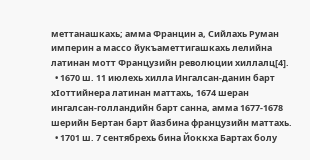меттанашкахь; амма Францин а, Сийлахь Руман империн а массо йукъаметтигашкахь лелийна латинан мотт Французийн революции хиллалц[4].
  • 1670 ш. 11 июлехь хилла Ингалсан-данин барт хӀоттийнера латинан маттахь, 1674 шеран ингалсан-голландийн барт санна, амма 1677-1678 шерийн Бертан барт йазбина французийн маттахь.
  • 1701 ш. 7 сентябрехь бина Йоккха Бартах болу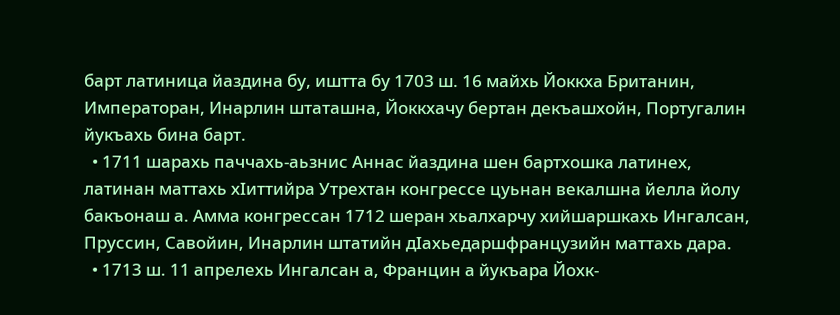барт латиница йаздина бу, иштта бу 1703 ш. 16 майхь Йоккха Британин, Императоран, Инарлин штаташна, Йоккхачу бертан декъашхойн, Португалин йукъахь бина барт.
  • 1711 шарахь паччахь-аьзнис Аннас йаздина шен бартхошка латинех, латинан маттахь хӀиттийра Утрехтан конгрессе цуьнан векалшна йелла йолу бакъонаш а. Амма конгрессан 1712 шеран хьалхарчу хийшаршкахь Ингалсан, Пруссин, Савойин, Инарлин штатийн дӀахьедаршфранцузийн маттахь дара.
  • 1713 ш. 11 апрелехь Ингалсан а, Францин а йукъара Йохк-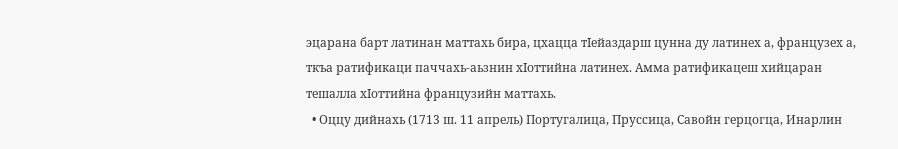эцарана барт латинан маттахь бира, цхацца тӀейаздарш цунна ду латинех а, французех а, ткъа ратификаци паччахь-аьзнин хӀоттийна латинех. Амма ратификацеш хийцаран тешалла хӀоттийна французийн маттахь.
  • Оццу дийнахь (1713 ш. 11 апрель) Португалица, Пруссица, Савойн герцогца, Инарлин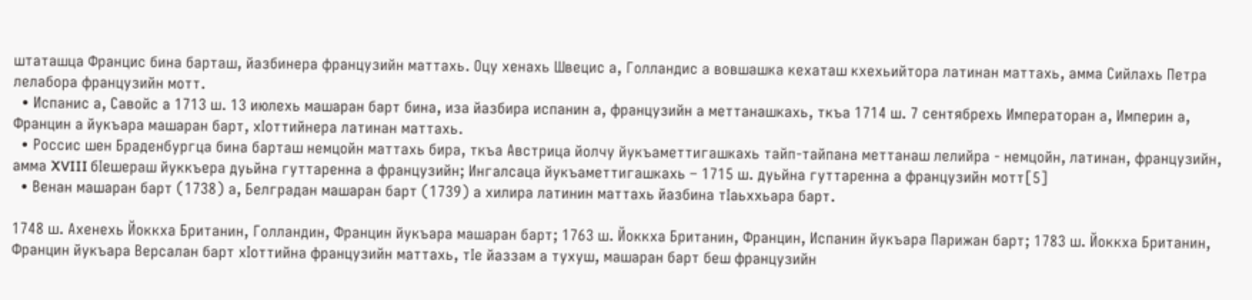штаташца Францис бина барташ, йазбинера французийн маттахь. Оцу хенахь Швецис а, Голландис а вовшашка кехаташ кхехьийтора латинан маттахь, амма Сийлахь Петра лелабора французийн мотт.
  • Испанис а, Савойс а 1713 ш. 13 июлехь машаран барт бина, иза йазбира испанин а, французийн а меттанашкахь, ткъа 1714 ш. 7 сентябрехь Императоран а, Империн а, Францин а йукъара машаран барт, хӀоттийнера латинан маттахь.
  • Россис шен Браденбургца бина барташ немцойн маттахь бира, ткъа Австрица йолчу йукъаметтигашкахь тайп-тайпана меттанаш лелийра - немцойн, латинан, французийн, амма XVIII бӀешераш йуккъера дуьйна гуттаренна а французийн; Ингалсаца йукъаметтигашкахь – 1715 ш. дуьйна гуттаренна а французийн мотт[5]
  • Венан машаран барт (1738) а, Белградан машаран барт (1739) а хилира латинин маттахь йазбина тӀаьххьара барт.

1748 ш. Ахенехь Йоккха Британин, Голландин, Францин йукъара машаран барт; 1763 ш. Йоккха Британин, Францин, Испанин йукъара Парижан барт; 1783 ш. Йоккха Британин, Францин йукъара Версалан барт хӀоттийна французийн маттахь, тӀе йаззам а тухуш, машаран барт беш французийн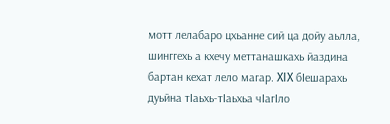мотт лелабаро цхьанне сий ца дойу аьлла, шинггехь а кхечу меттанашкахь йаздина бартан кехат лело магар. XIX бӀешарахь дуьйна тӀаьхь-тӀаьхьа чӀагӀло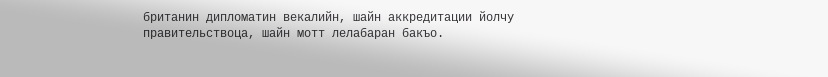британин дипломатин векалийн, шайн аккредитации йолчу правительствоца, шайн мотт лелабаран бакъо.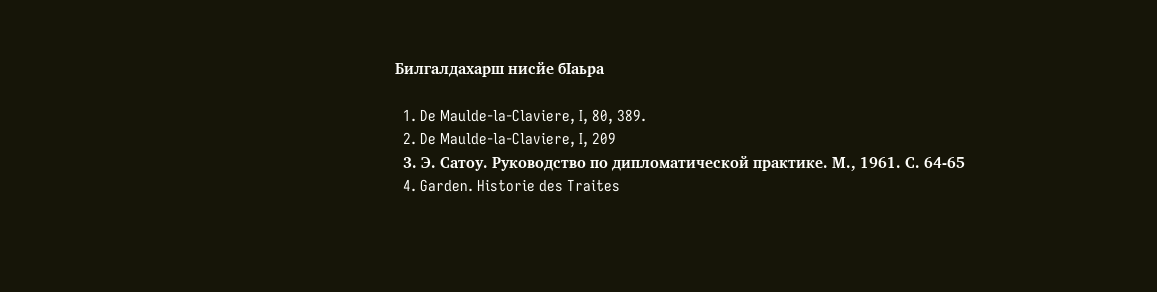Билгалдахарш нисйе бӀаьра

  1. De Maulde-la-Claviere, I, 80, 389.
  2. De Maulde-la-Claviere, I, 209
  3. Э. Сатоу. Руководство по дипломатической практике. М., 1961. С. 64-65
  4. Garden. Historie des Traites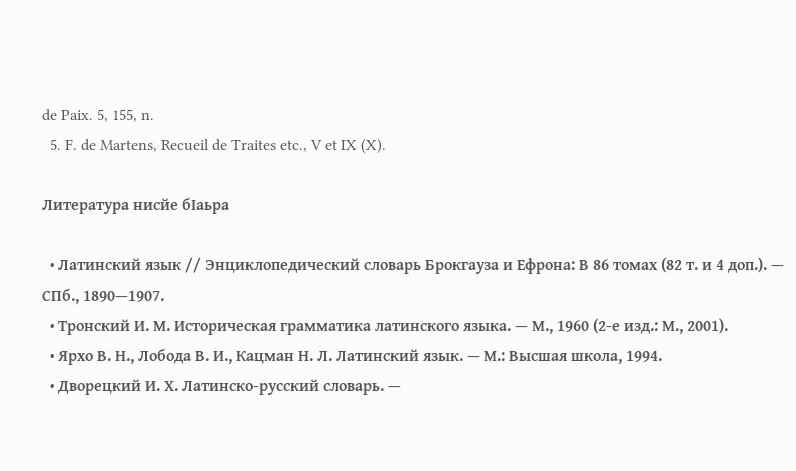de Paix. 5, 155, n.
  5. F. de Martens, Recueil de Traites etc., V et IX (X).

Литература нисйе бӀаьра

  • Латинский язык // Энциклопедический словарь Брокгауза и Ефрона: В 86 томах (82 т. и 4 доп.). — СПб., 1890—1907.
  • Тронский И. М. Историческая грамматика латинского языка. — М., 1960 (2-е изд.: М., 2001).
  • Ярхо В. Н., Лобода В. И., Кацман Н. Л. Латинский язык. — М.: Высшая школа, 1994.
  • Дворецкий И. Х. Латинско-русский словарь. —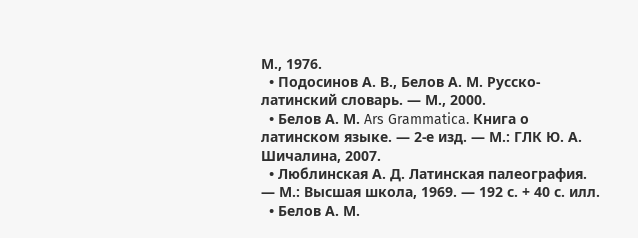М., 1976.
  • Подосинов А. В., Белов А. М. Русско-латинский словарь. — М., 2000.
  • Белов А. М. Ars Grammatica. Книга о латинском языке. — 2-е изд. — М.: ГЛК Ю. А. Шичалина, 2007.
  • Люблинская А. Д. Латинская палеография. — М.: Высшая школа, 1969. — 192 с. + 40 с. илл.
  • Белов А. М.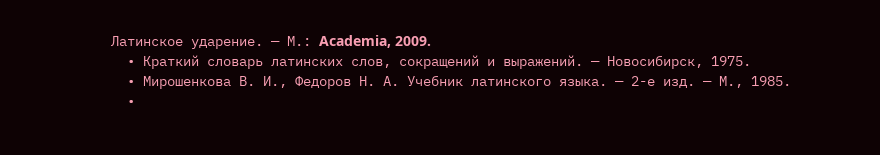Латинское ударение. — М.: Academia, 2009.
  • Краткий словарь латинских слов, сокращений и выражений. — Новосибирск, 1975.
  • Мирошенкова В. И., Федоров Н. А. Учебник латинского языка. — 2-е изд. — М., 1985.
  •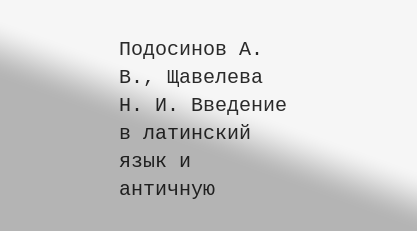Подосинов А. В., Щавелева Н. И. Введение в латинский язык и античную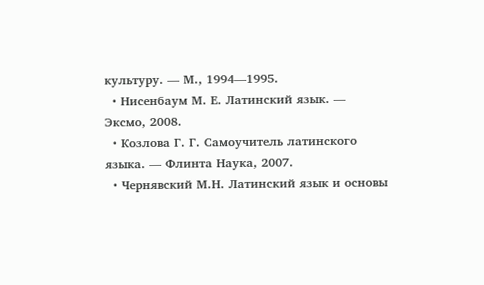культуру. — М., 1994—1995.
  • Нисенбаум М. Е. Латинский язык. — Эксмо, 2008.
  • Козлова Г. Г. Самоучитель латинского языка. — Флинта Наука, 2007.
  • Чернявский М.Н. Латинский язык и основы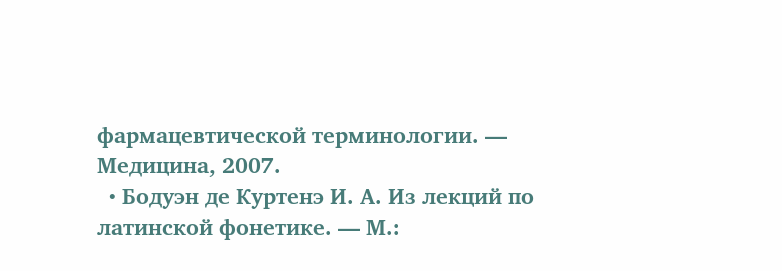фармацевтической терминологии. — Медицина, 2007.
  • Бодуэн де Куртенэ И. А. Из лекций по латинской фонетике. — М.: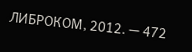ЛИБРОКОМ, 2012. — 472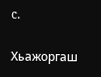c.

Хьажоргаш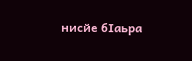нисйе бӀаьра